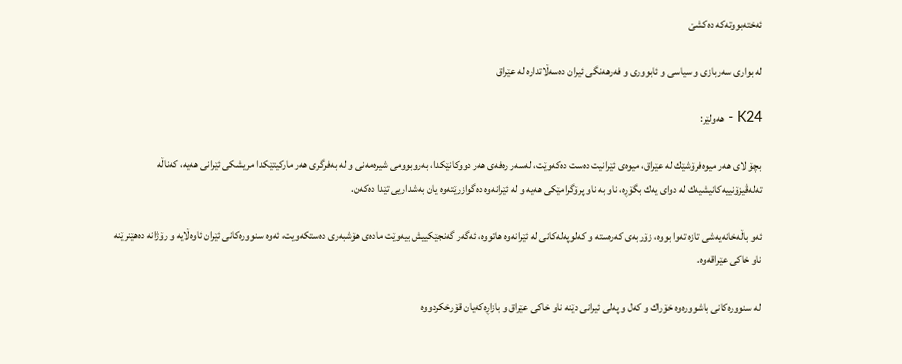ئه‌خته‌بووته‌كه‌ ده‌كشێ

له‌ بواری سه‌ربازی و سیاسی و ئابووری و فه‌رهه‌نگی ئیران ده‌سه‌ڵاتداره‌ له‌ عێراق

K24 - هه‌ولێر:

بچۆ لای هه‌ر میوه‌فرۆشێك له‌ عێراق، میوه‌ی ئێرانیت ده‌ست ده‌كه‌وێت، له‌سه‌ر ره‌فه‌ی هه‌ر دووكانێكدا، به‌روبوومی شیره‌مه‌نی و له‌ به‌فرگری هه‌ر ماركیتێكدا مریشكی ئێرانی هه‌یه‌، كه‌ناڵه‌ ته‌له‌ڤیزۆنییه‌كانیشیه‌ك له‌ دوای یه‌ك بگۆڕه‌، ناو به‌ ناو پرۆگرامێكی هه‌یه‌ و له‌ ئێرانه‌وه‌ ده‌گوازرێته‌وه‌ یان به‌شداریی تێدا ده‌كه‌ن.

ئه‌و باڵه‌خانه‌یه‌شی تازه‌ ته‌وا بووه‌، زۆربه‌ی كه‌ره‌سته‌ و كه‌لوپه‌له‌كانی له‌ ئێرانه‌وه‌ هاتووه‌، ئه‌گه‌ر گه‌نجێكییش بیه‌وێت ماده‌ی هۆشبه‌ری ده‌ستكه‌ویت، ئه‌وه‌ سنووره‌كانی ئێران ئاوه‌ڵایه‌ و رۆژانه‌ ده‌هێنرێنه‌ ناو خاكی عێراقه‌وه‌.

له‌ سنووره‌كانی باشووره‌وه‌ خۆراك و كه‌ل و په‌لی ئیرانی دێنه‌ ناو خاكی عێراق و بازاڕه‌كه‌یان قۆرخكردووه‌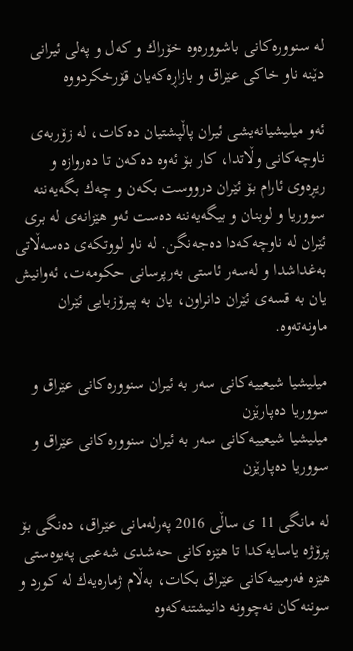له‌ سنووره‌كانی باشووره‌وه‌ خۆراك و كه‌ل و په‌لی ئیرانی دێنه‌ ناو خاكی عێراق و بازاڕه‌كه‌یان قۆرخكردووه‌

ئه‌و میلیشیانه‌یشی ئیران پاڵپشتیان ده‌كات، له‌ زۆربه‌ی ناوچه‌كانی وڵاتدا، كار بۆ ئه‌وه‌ ده‌كه‌ن تا ده‌روازه‌ و ریڕه‌وی ئارام بۆ ئێران درووست بكه‌ن و چه‌ك بگه‌یه‌ننه‌ سووریا و لوبنان و بیگه‌یه‌ننه‌ ده‌ست ئه‌و هێزانه‌ی له‌ بری ئێران له‌ ناوچه‌كه‌دا ده‌جه‌نگن. له‌ ناو لووتكه‌ی ده‌سه‌ڵاتی به‌غداشدا و له‌سه‌ر ئاستی به‌رپرسانی حكومه‌ت، ئه‌وانیش یان به‌ قسه‌ی ئێران دانراون، یان به‌ پیرۆزبایی ئێران ماونه‌ته‌وه‌.

میلیشیا شیعییه‌كانی سه‌ر به‌ ئیران سنووره‌كانی عێراق و سووریا ده‌پارێزن
میلیشیا شیعییه‌كانی سه‌ر به‌ ئیران سنووره‌كانی عێراق و سووریا ده‌پارێزن

له‌ مانگی 11 ی ساڵی 2016 په‌رله‌مانی عێراق، ده‌نگی بۆ پرۆژه‌ یاسایه‌كدا تا هێزه‌كانی حه‌شدی شه‌عبی په‌یوه‌ستی هێزه‌ فه‌رمییه‌كانی عێراق بكات، به‌ڵام ژماره‌یه‌ك له‌ كورد و سوننه‌كان نه‌چوونه‌ دانیشتنه‌كه‌وه‌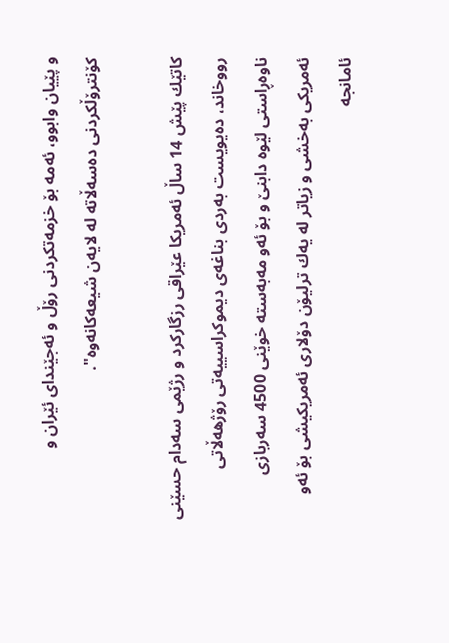و پێیان وابوو، ئه‌مه‌ بۆ خزمه‌تكردنی رۆڵ و ئه‌جێندای ئێران و كۆنترۆڵكردنی ده‌سه‌ڵاته‌ له‌ لایه‌ن شیعه‌كانه‌وه‌".

كاتێك پێش 14 ساڵ ئه‌مریكا عێراقی رزگاركرد و رژێمی سه‌دام حسێنی رووخاند، ده‌یویست به‌ردی بناغه‌ی دیموكراسییه‌تی رۆژهه‌ڵاتی ناوه‌ڕاستی لێوه‌ دابنێ و بۆ ئه‌و مه‌به‌سته‌ خوێنی 4500 سه‌ربازی ئه‌مریكی به‌خشی و زیاتر له‌ یه‌ك ترلیۆن دۆلاری ئه‌مریكیشی بۆ ئه‌و ئامانجه‌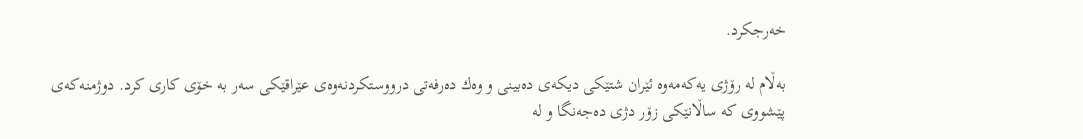خه‌رجكرد.

به‌ڵام له‌ رۆژی یه‌كه‌مه‌وه‌ ئێران شتێكی دیكه‌ی ده‌بینی و وه‌ك ده‌رفه‌تی درووستكردنه‌وه‌ی عێراقێكی سه‌ر به‌ خۆی كاری كرد. دوژمنه‌كه‌ی پێشووی كه‌ ساڵانێكی زۆر دژی ده‌جه‌نگا و له‌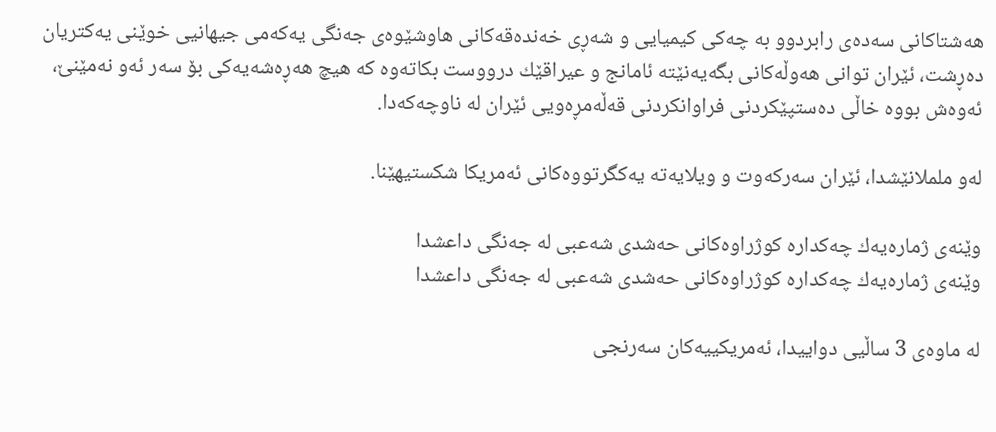هه‌شتاكانی سه‌ده‌ی رابردوو به‌ چه‌كی كیمیایی و شه‌ڕی خه‌نده‌قه‌كانی هاوشێوه‌ی جه‌نگی یه‌كه‌می جیهانیی خوێنی یه‌كتریان ده‌ڕشت، ئێران توانی هه‌وڵه‌كانی بگه‌یه‌نێته‌ ئامانج و عیراقێك درووست بكاته‌وه‌ كه‌ هیچ هه‌ڕه‌شه‌یه‌كی بۆ سه‌ر ئه‌و نه‌مێنێ، ئه‌وه‌ش بووه‌ خاڵی ده‌ستپێكردنی فراوانكردنی قه‌ڵه‌مڕه‌ویی ئێران له‌ ناوچه‌كه‌دا.

له‌و ململانێشدا، ئێران سه‌ركه‌وت و ویلایه‌ته‌ یه‌كگرتووه‌كانی ئه‌مریكا شكستیهێنا.

وێنه‌ی ژماره‌یه‌ك چه‌كداره‌ كوژراوه‌كانی حه‌شدی شه‌عبی له‌ جه‌نگی داعشدا
وێنه‌ی ژماره‌یه‌ك چه‌كداره‌ كوژراوه‌كانی حه‌شدی شه‌عبی له‌ جه‌نگی داعشدا

له‌ ماوه‌ی 3 ساڵیی دواییدا، ئه‌مریكییه‌كان سه‌رنجی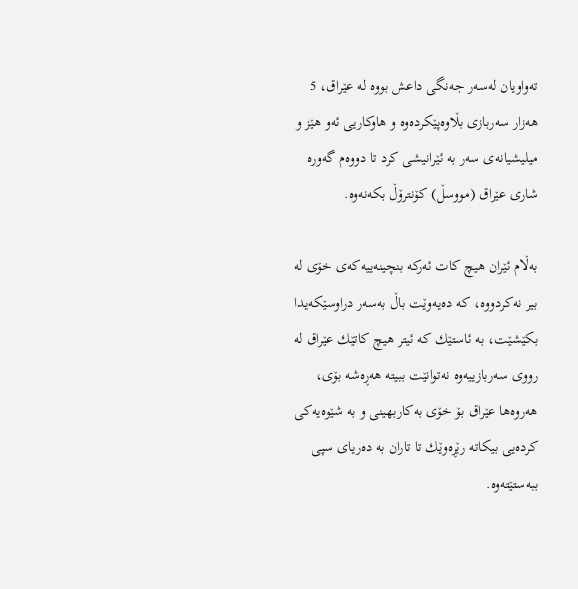ته‌واویان له‌سه‌ر جه‌نگی داعش بووه‌ له‌ عێراق، 5 هه‌زار سه‌ربازی بڵاوه‌پێكرده‌وه‌ و هاوكاریی ئه‌و هێز و میلیشیانه‌ی سه‌ر به‌ ئێرانیشی كرد تا دووه‌م گه‌وره‌ شاری عێراق (مووسڵ) كۆنترۆڵ بكه‌نه‌وه.

به‌ڵام ئێران هیچ كات ئه‌ركه‌ بنچینه‌ییه‌كه‌ی خۆی له‌ بیر نه‌كردووه‌، كه‌ ده‌یه‌وێت باڵ به‌سه‌ر دراوسێكه‌یدا بكێشێت، به‌ ئاستێك كه‌ ئیتر هیچ كاتێك عێراق له‌ رووی سه‌ربازییه‌وه‌ نه‌توانێت ببیته‌ هه‌ڕه‌شه‌ بۆی، هه‌روه‌ها عێراق بۆ خۆی به‌كاربهینی و به‌ شێوه‌یه‌كی كرده‌یی بیكاته‌ رێڕه‌وێك تا تاران به‌ ده‌ریای سپی ببه‌ستێته‌وه‌.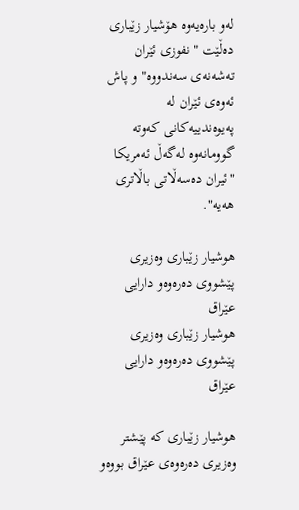له‌و باره‌یه‌وه‌ هۆشیار زێباری ده‌ڵێت "نفوزی ئێران ته‌شه‌نه‌ی سه‌ندووه‌‌" و پاش ئه‌وه‌ی ئێران له‌ په‌یوه‌ندییه‌كانی كه‌وته‌ گوومانه‌وه‌ له‌گه‌ڵ ئه‌مریكا "ئیران ده‌سه‌ڵاتی باڵاتری هه‌یه‌‌".

هوشیار زێباری وه‌زیری پێشووی ده‌ره‌وه‌و دارایی عێراق
هوشیار زێباری وه‌زیری پێشووی ده‌ره‌وه‌و دارایی عێراق

هوشیار زێباری كه‌ پێشتر وه‌زیری ده‌ره‌وه‌ی عێراق بووه‌و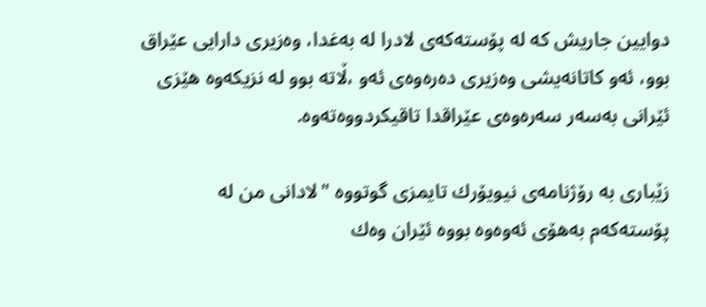دوایین جاریش كه‌ له‌ پۆسته‌كه‌ی لادرا له‌ به‌غدا، وه‌زیری دارایی عێراق بوو، ئه‌و كاتانه‌یشی وه‌زیری ده‌ره‌وه‌ی ئه‌و ،ڵاته‌ بوو له‌ نزیكه‌وه‌ هێزی ئێرانی به‌سه‌ر سه‌ره‌وه‌ی عێراقدا تاقیكردووه‌ته‌وه‌.

زێباری به‌ رۆژنامه‌ی نیویۆرك تایمزی گوتووه‌ "لادانی من له‌ پۆسته‌كه‌م به‌هۆی ئه‌وه‌وه‌ بووه‌ ئێران وه‌ك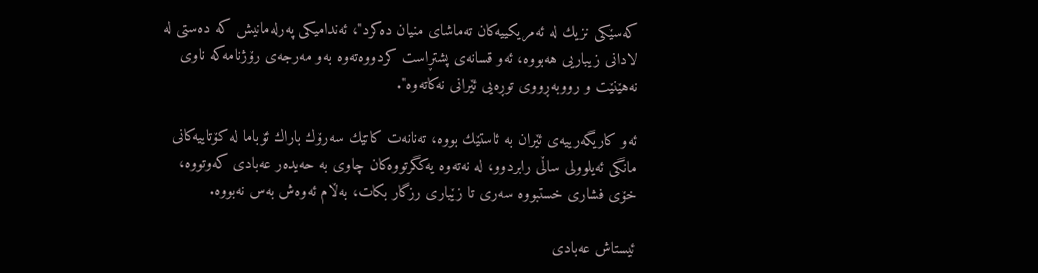كه‌سێكی نزیك له‌ ئه‌مریكییه‌كان ته‌ماشای منیان ده‌كرد"، ئه‌ندامیكی په‌رله‌مانیش كه‌ ده‌ستی له‌ لادانی زیباریی هه‌بووه‌، ئه‌و قسانه‌ی پشتڕاست كردووه‌ته‌وه‌ به‌و مه‌رجه‌ی رۆژنامه‌كه‌ ناوی نه‌هێنێت و رووبه‌ڕووی توڕه‌یی ئێرانی نه‌كاته‌‌وه‌".

ئه‌و كاریگه‌رییه‌ی ئێران به‌ ئاستێك بووه‌، ته‌نانه‌ت كاتێك سه‌رۆك باراك ئۆباما له‌ كۆتاییه‌كانی مانگی ئه‌یلوولی ساڵی رابردوو، له‌ نه‌ته‌وه‌ یه‌كگرتووه‌كان چاوی به‌ حه‌یده‌ر عه‌بادی كه‌وتووه‌، خۆی فشاری خستبووه‌ سه‌ری تا زێباری رزگار بكات، به‌ڵام ئه‌وه‌ش به‌س نه‌بووه‌.

ئیستاش عه‌بادی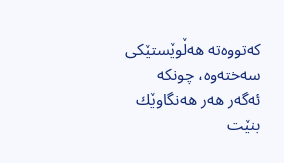كه‌تووه‌ته‌ هه‌ڵوێستێكی سه‌خته‌وه‌، چونكه‌ ئه‌گه‌ر هه‌ر هه‌نگاوێك بنێت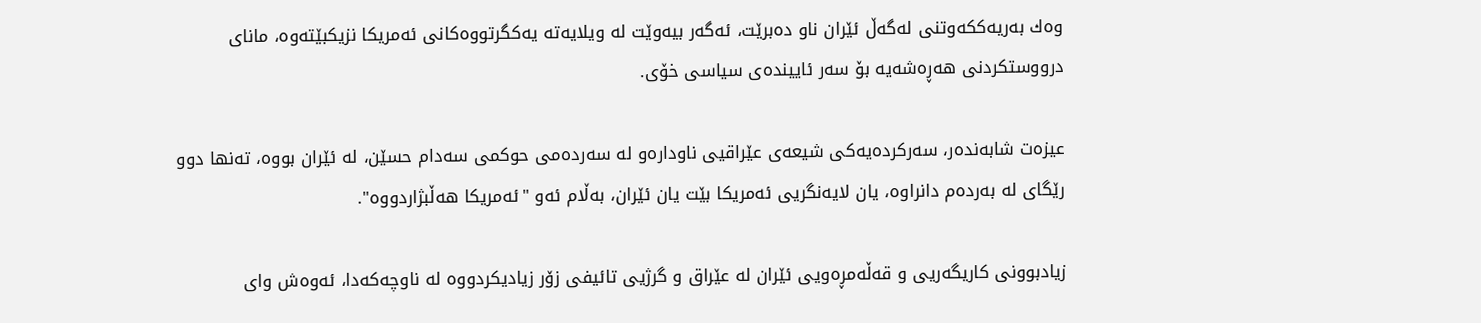وه‌ك به‌ریه‌ككه‌وتنی له‌گه‌ڵ ئێران ناو ده‌برێت، ئه‌گه‌ر بیه‌وێت له‌ ویلایه‌ته‌ یه‌كگرتووه‌كانی ئه‌مریكا نزیكبێته‌وه‌، مانای درووستكردنی هه‌ڕه‌شه‌یه‌ بۆ سه‌ر ئایینده‌ی سیاسی خۆی.

عیزه‌ت شابه‌نده‌ر، سه‌ركرده‌یه‌كی شیعه‌ی عێراقیی ناوداره‌و له‌ سه‌رده‌می حوكمی سه‌دام حسێن، له‌‌ ئێران بووه‌، ته‌نها دوو رێگای له‌ به‌رده‌م دانراوه‌، یان لایه‌نگریی ئه‌مریكا بێت یان ئێران، به‌ڵام ئه‌و "ئه‌مریكا هه‌ڵبژاردووه".

زیادبوونی كاریگه‌ریی و قه‌ڵه‌مڕه‌ویی ئێران له‌ عێراق و گرژیی تائیفی زۆر زیادیكردووه‌ له‌ ناوچه‌كه‌دا، ئه‌وه‌ش وای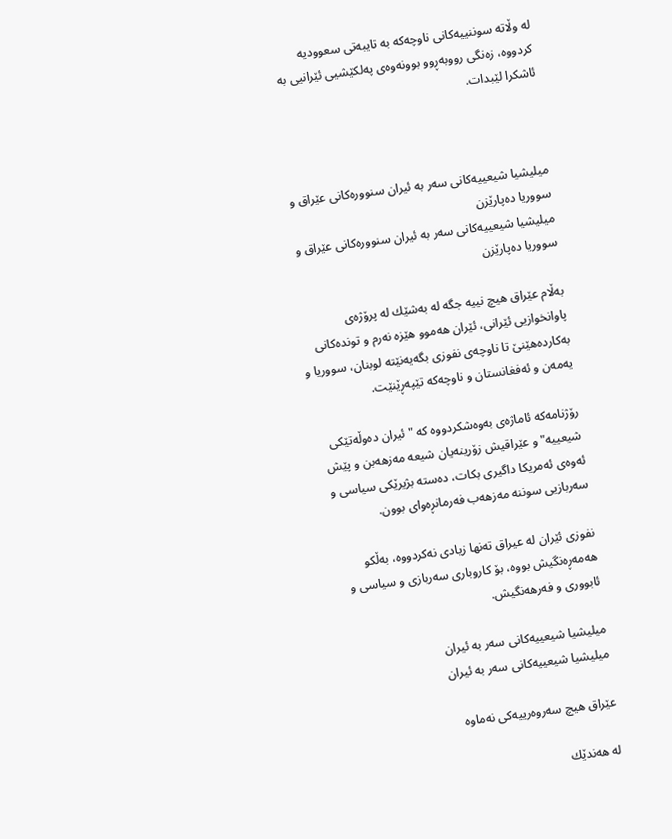له‌ وڵاته‌ سوننییه‌كانی ناوچه‌كه‌ به‌ تایبه‌تی سعوودیه‌ كردووه‌، زه‌نگی رووبه‌ڕوو بوونه‌وه‌ی په‌لكێشیی ئێرانیی به‌ ئاشكرا لێبدات.



میلیشیا شیعییه‌كانی سه‌ر به‌ ئیران سنووره‌كانی عێراق و سووریا ده‌پارێزن
میلیشیا شیعییه‌كانی سه‌ر به‌ ئیران سنووره‌كانی عێراق و سووریا ده‌پارێزن

به‌ڵام عێراق هیچ نییه‌ جگه‌ له‌ به‌شێك له‌ پرۆژه‌ی پاوانخوازیی ئێرانی، ئێران هه‌موو هێزه‌ نه‌رم و تونده‌كانی به‌كارده‌هێنێ تا ناوچه‌ی نفوزی بگه‌یه‌نێته‌ لوبنان، سووریا و یه‌مه‌ن و ئه‌فغانستان و ناوچه‌كه‌ تێپه‌ڕێنێت.

رۆژنامه‌كه‌ ئاماژه‌ی به‌وه‌شكردووه‌ كه‌ "ئیران ده‌وڵه‌تێكی شیعییه‌" و عێراقیش زۆرینه‌یان شیعه‌ مه‌زهه‌بن و پێش ئه‌وه‌ی ئه‌مریكا داگیری بكات، ده‌سته‌ بژیرێكی سیاسی و سه‌ربازیی سوننه‌ مه‌زهه‌ب فه‌رمانڕه‌وای بوون.

نفوزی ئێران له‌ عیراق ته‌نها زیادی نه‌كردووه‌، به‌ڵكو هه‌مه‌ڕه‌نگیش بووه‌، بۆ كاروباری سه‌ربازی و سیاسی و ئابووری و فه‌رهه‌نگیش.

میلیشیا شیعییه‌كانی سه‌ر به‌ ئیران
میلیشیا شیعییه‌كانی سه‌ر به‌ ئیران

عێراق هیچ سه‌روه‌رییه‌كی نه‌ماوه‌

له‌ هه‌ندێك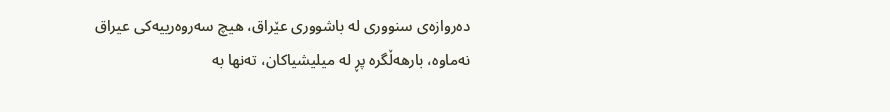ده‌روازه‌ی سنووری له‌ باشووری عێراق، هیچ سه‌روه‌رییه‌كی عیراق نه‌ماوه‌، بارهه‌ڵگره‌ پڕ له‌ میلیشیاكان، ته‌نها به‌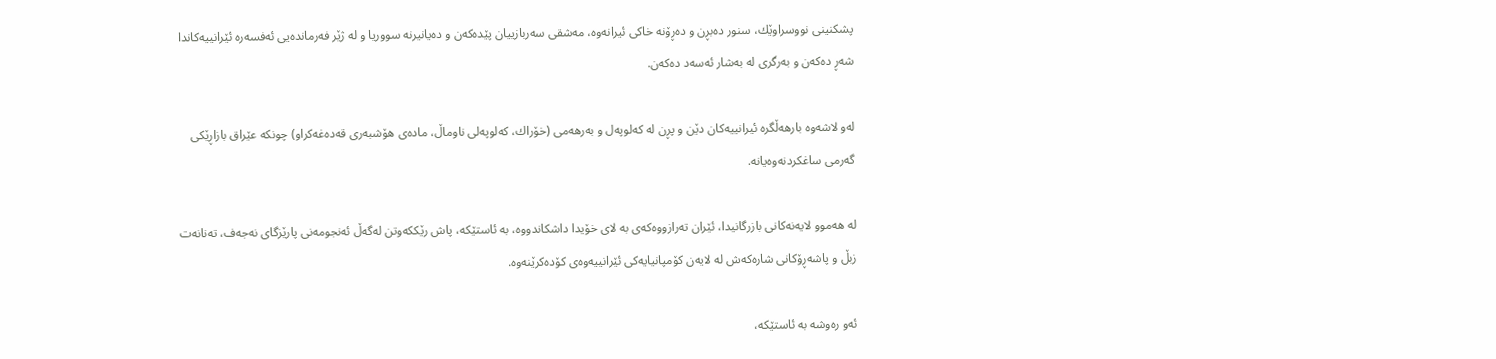پشكنینی نووسراوێك، سنور ده‌بڕن و ده‌ڕۆنه‌ خاكی ئیرانه‌وه‌، مه‌شقی سه‌ربازییان پێده‌كه‌ن و ده‌یانیرنه‌ سووریا و له‌ ژێر فه‌رمانده‌یی ئه‌فسه‌ره‌ ئێرانییه‌كاندا شه‌ڕ ده‌كه‌ن و به‌رگری له‌ به‌شار ئه‌سه‌د ده‌كه‌ن.

له‌و لاشه‌وه‌ بارهه‌ڵگره‌ ئیرانییه‌كان دێن و پڕن له‌ كه‌لوپه‌ل و به‌رهه‌می (خۆراك، كه‌لوپه‌لی ناوماڵ، ماده‌ی هۆشبه‌ری قه‌ده‌غه‌كراو) چونكه‌ عێراق بازاڕێكی گه‌رمی ساغكردنه‌وه‌یانه‌.

له‌ هه‌موو لایه‌نه‌كانی بازرگانیدا، ئێران ته‌رازووه‌كه‌ی به‌ لای خۆیدا داشكاندووه‌، به‌ ئاستێكه‌، پاش رێككه‌وتن له‌گه‌ڵ ئه‌نجومه‌نی پارێزگای نه‌جه‌ف، ته‌نانه‌ت زبڵ و پاشه‌ڕۆكانی شاره‌كه‌ش له‌ لایه‌ن كۆمپانیایه‌كی ئێرانییه‌وه‌ی كۆده‌كرێنه‌وه‌.

ئه‌و ره‌وشه‌ به‌ ئاستێكه‌،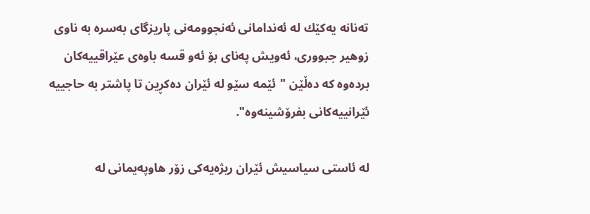ته‌نانه‌ یه‌كێك له‌ ئه‌ندامانی ئه‌نجوومه‌نی پاریزگای به‌سره‌ به‌ ناوی زوهیر جبووری، ئه‌ویش په‌نای بۆ ئه‌و قسه‌ باوه‌ی عێراقییه‌كان برده‌وه‌ كه‌ ده‌ڵێن "ئێمه‌ سێو له‌ ئێران ده‌كڕین تا پاشتر به‌ حاجییه‌ ئێرانییه‌كانی بفرۆشینه‌وه‌".

له‌ ئاستی سیاسیش ئێران ریژه‌یه‌كی زۆر هاوپه‌یمانی له‌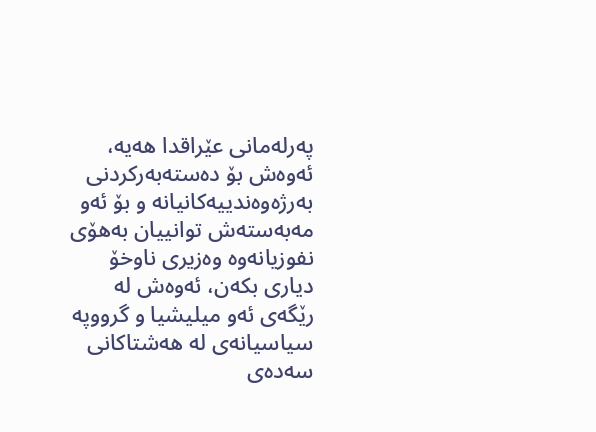په‌رله‌مانی عێراقدا هه‌یه‌، ئه‌وه‌ش بۆ ده‌سته‌به‌ركردنی به‌رژه‌وه‌ندییه‌كانیانه‌ و بۆ ئه‌و مه‌به‌سته‌ش توانییان به‌هۆی نفوزیانه‌وه‌ وه‌زیری ناوخۆ دیاری بكه‌ن، ئه‌وه‌ش له‌ رێگه‌ی ئه‌و میلیشیا و گرووپه‌ سیاسیانه‌ی له‌ هه‌شتاكانی سه‌ده‌ی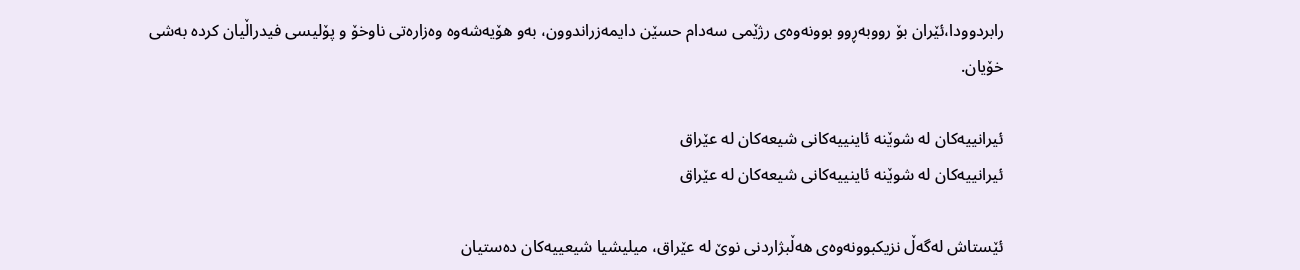رابردوودا،ئێران بۆ رووبه‌ڕوو بوونه‌وه‌ی رژێمی سه‌دام حسێن دایمه‌زراندوون، به‌و هۆیه‌شه‌وه‌ وه‌زاره‌تی ناوخۆ و پۆلیسی فیدراڵیان كرده‌ به‌شی خۆیان.

ئیرانییه‌كان له‌ شوێنه‌ ئاینییه‌كانی شیعه‌كان له‌ عێراق
ئیرانییه‌كان له‌ شوێنه‌ ئاینییه‌كانی شیعه‌كان له‌ عێراق

ئێستاش له‌گه‌ڵ نزیكبوونه‌وه‌ی هه‌ڵبژاردنی نوێ له‌ عێراق، میلیشیا شیعییه‌كان ده‌ستیان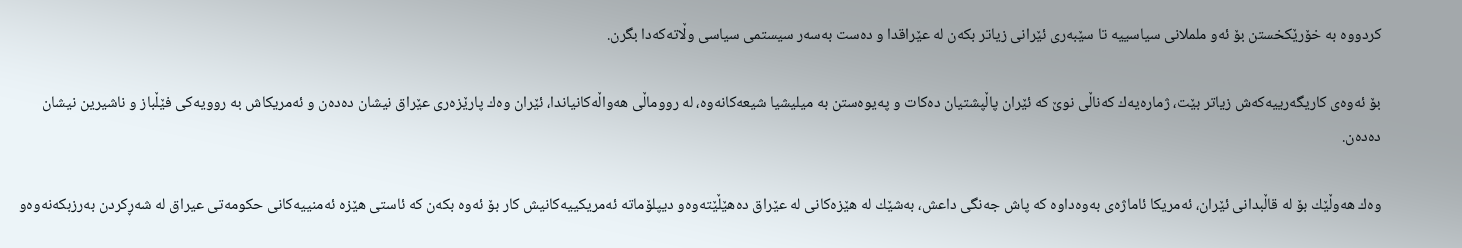كردووه‌ به‌ خۆرێكخستن بۆ ئه‌و ململانی سیاسییه‌ تا سێبه‌ری ئێرانی زیاتر بكه‌ن له‌ عێراقدا و ده‌ست به‌سه‌ر سیستمی سیاسی وڵاته‌كه‌دا بگرن.

بۆ ئه‌وه‌ی كاریگه‌رییه‌كه‌ش زیاتر بێت، ژماره‌یه‌ك كه‌ناڵی نوێ كه‌ ئێران پاڵپشتیان ده‌كات و په‌یوه‌ستن به‌ میلیشیا شیعه‌كانه‌وه‌، له‌ رووماڵی هه‌واڵه‌كانیاندا، ئێران وه‌ك پارێزه‌ری عێراق نیشان ده‌ده‌ن و ئه‌مریكاش به‌ روویه‌كی فێڵباز و ناشیرین نیشان ده‌ده‌ن.

وه‌ك هه‌وڵێك بۆ له‌ قاڵبدانی ئێران، ئه‌مریكا ئاماژه‌ی به‌وه‌داوه‌ كه‌ پاش جه‌نگی داعش، به‌شێك له‌ هێزه‌كانی له‌ عێراق ده‌هێڵێته‌وه‌و دیپلۆماته‌ ئه‌مریكییه‌كانیش كار بۆ ئه‌وه‌ بكه‌ن‌ كه‌ ئاستی هێزه‌ ئه‌منییه‌كانی حكومه‌تی عیراق له‌ شه‌ڕكردن به‌رزبكه‌نه‌وه‌و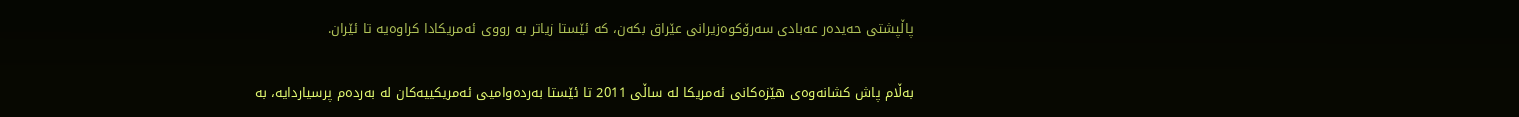پاڵپشتی حه‌یده‌ر عه‌بادی سه‌رۆكوه‌زیرانی عێراق بكه‌ن، كه‌ ئێستا زیاتر به‌ رووی ئه‌مریكادا كراوه‌یه‌ تا ئێران.

به‌ڵام پاش كشانه‌وه‌ی هێزه‌كانی ئه‌مریكا له‌ ساڵی 2011 تا ئێستا به‌رده‌وامیی ئه‌مریكییه‌كان له‌ به‌رده‌م پرسیاردایه‌، به‌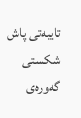تایبه‌تی پاش شكستی گه‌وره‌ی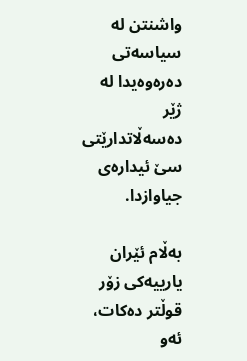واشنتن له‌ سیاسه‌تی ده‌ره‌وه‌یدا له‌ ژێر ده‌سه‌ڵاتدارێتی سێ ئیداره‌ی جیاوازدا.

به‌ڵام ئێران یارییه‌كی زۆر قوڵتر ده‌كات، ئه‌و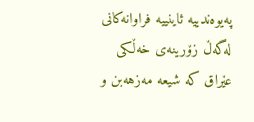په‌یوه‌ندییه‌ ئاینییه‌ فراوانه‌كانی له‌گه‌ڵ زۆرینه‌ی خه‌ڵكی عێراق كه‌ شیعه‌ مه‌زهه‌بن و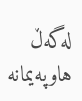له‌گه‌ڵ هاوپه‌یمانه‌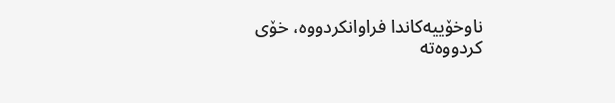ناوخۆییه‌كاندا فراوانكردووه‌، خۆی كردووه‌ته‌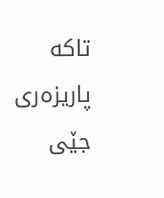تاكه‌ پاریزه‌ری جێی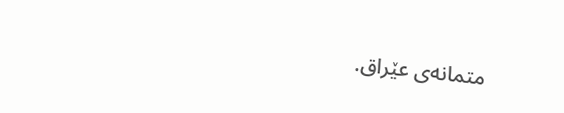متمانه‌ی عێراق.